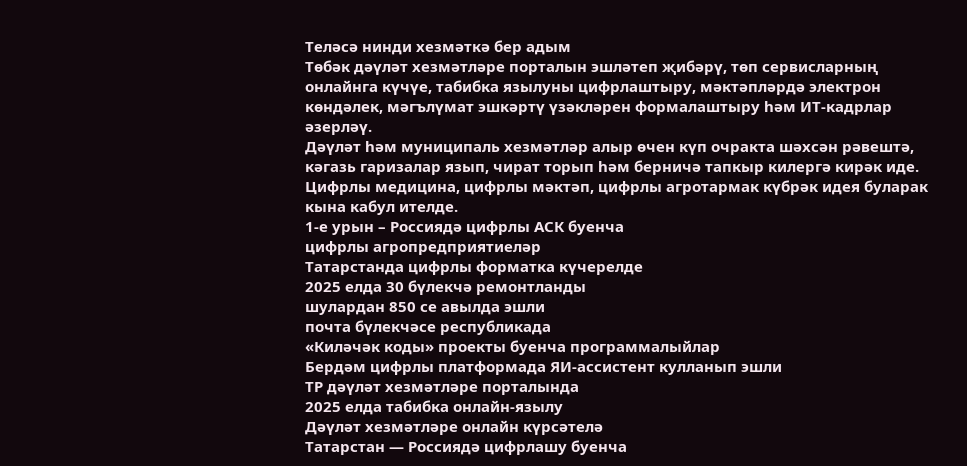Теләсә нинди хезмәткә бер адым
Төбәк дәүләт хезмәтләре порталын эшләтеп җибәрү, төп сервисларның онлайнга күчүе, табибка язылуны цифрлаштыру, мәктәпләрдә электрон көндәлек, мәгълүмат эшкәртү үзәкләрен формалаштыру һәм ИТ-кадрлар әзерләү.
Дәүләт һәм муниципаль хезмәтләр алыр өчен күп очракта шәхсән рәвештә, кәгазь гаризалар язып, чират торып һәм берничә тапкыр килергә кирәк иде. Цифрлы медицина, цифрлы мәктәп, цифрлы агротармак күбрәк идея буларак кына кабул ителде.
1-е урын – Россиядә цифрлы АСК буенча
цифрлы агропредприятиеләр
Татарстанда цифрлы форматка күчерелде
2025 елда 30 бүлекчә ремонтланды
шулардан 850 се авылда эшли
почта бүлекчәсе республикада
«Киләчәк коды» проекты буенча программалыйлар
Бердәм цифрлы платформада ЯИ-ассистент кулланып эшли
ТР дәүләт хезмәтләре порталында
2025 елда табибка онлайн-язылу
Дәүләт хезмәтләре онлайн күрсәтелә
Татарстан — Россиядә цифрлашу буенча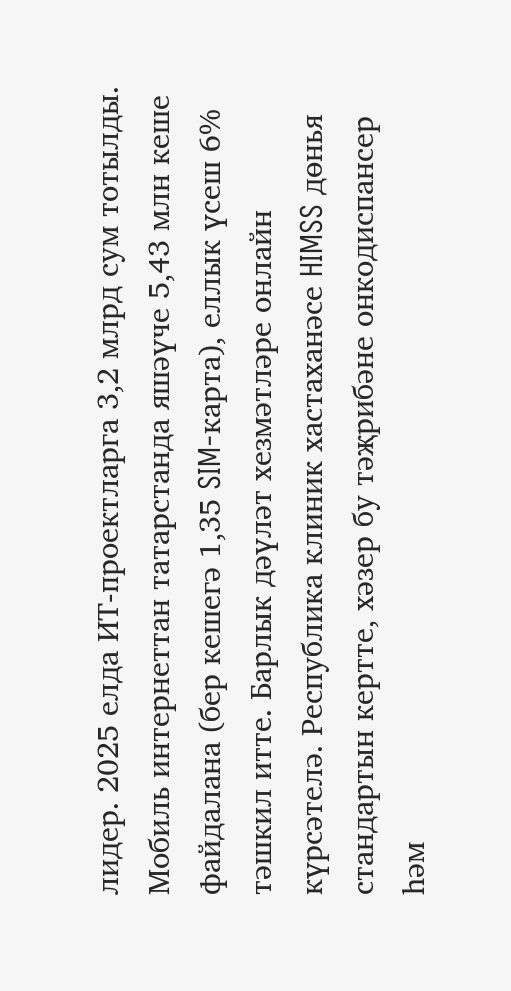лидер. 2025 елда ИТ-проектларга 3,2 млрд сум тотылды. Мобиль интернеттан татарстанда яшәүче 5,43 млн кеше файдалана (бер кешегә 1,35 SIM-карта), еллык үсеш 6% тәшкил итте. Барлык дәүләт хезмәтләре онлайн күрсәтелә. Республика клиник хастаханәсе HIMSS дөнья стандартын кертте, хәзер бу тәҗрибәне онкодиспансер һәм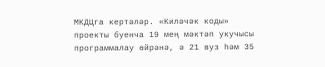МКДЦга кертәләр. «Киләчәк коды» проекты буенча 19 мең мәктәп укучысы программалау өйрәнә, ә 21 вуз һәм 35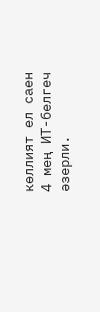көллият ел саен 4 мең ИТ-белгеч әзерли.